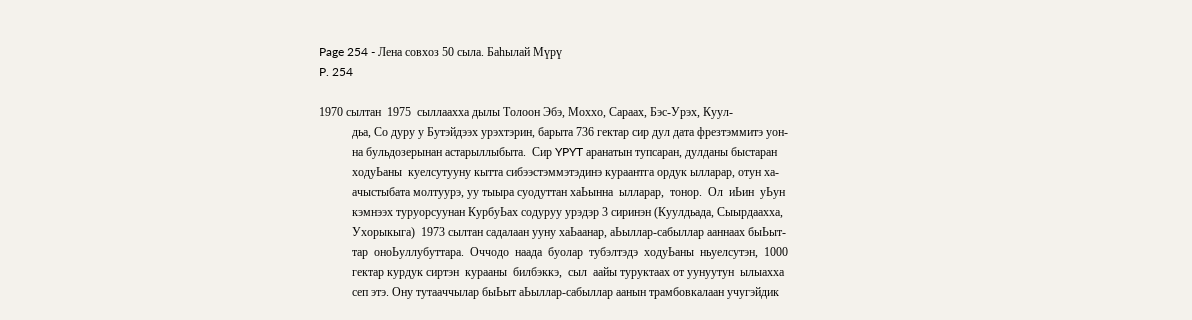Page 254 - Лена совхоз 50 сыла. Баһылай Мүрү
P. 254

1970 сылтан  1975  сыллаахха дылы Толоон Эбэ, Моххо, Сараах, Бэс-Урэх, Куул-
           дьа, Со дуру у Бутэйдээх урэхтэрин, барыта 736 гектар сир дул дата фрезтэммитэ уон-
           на бульдозерынан астарыллыбыта.  Сир YPYT аранатын тупсаран, дулданы быстаран
           ходуЬаны  куелсутууну кытта сибээстэммэтэдинэ кураантга ордук ылларар, отун ха-
           ачыстыбата молтуурэ, уу тыыра суодуттан хаЬынна  ылларар,  тонор.  Ол  иЬин  уЬун
           кэмнээх туруорсуунан КурбуЬах содуруу урэдэр 3 сиринэн (Куулдьада, Сыырдаахха,
           Ухорыкыга)  1973 сылтан садалаан ууну хаЬаанар, аЬыллар-сабыллар ааннаах быЬыт-
           тар  оноЬуллубуттара.  Оччодо  наада  буолар  тубэлтэдэ  ходуЬаны  ньуелсутэн,  1000
           гектар курдук сиртэн  курааны  билбэккэ,  сыл  аайы туруктаах от уунуутун  ылыахха
           сеп этэ. Ону тутааччылар быЬыт аЬыллар-сабыллар аанын трамбовкалаан учугэйдик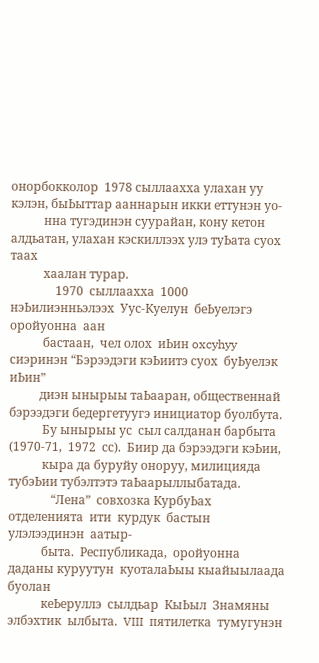онорбокколор  1978 сыллаахха улахан уу кэлэн, быЬыттар ааннарын икки еттунэн уо-
           нна тугэдинэн суурайан, кону кетон алдьатан, улахан кэскиллээх улэ туЬата суох таах
           хаалан турар.
               1970  сыллаахха  1000  нэЬилиэнньэлээх  Уус-Куелун  беЬуелэгэ  оройуонна  аан
           бастаан,  чел олох  иЬин oxcyhyy сиэринэн “Бэрээдэги кэЬиитэ суох  буЬуелэк  иЬин”
          диэн ынырыы таЬааран, общественнай бэрээдэги бедергетуугэ инициатор буолбута.
           Бу ынырыы ус  сыл салданан барбыта (1970-71,  1972  сс).  Биир да бэрээдэги кэЬии,
           кыра да буруйу оноруу, милицияда тубэЬии тубэлтэтэ таЬаарыллыбатада.
              “Лена”  совхозка КурбуЬах  отделенията  ити  курдук  бастын  улэлээдинэн  аатыр-
           быта.  Республикада,  оройуонна даданы куруутун  куоталаЬыы кыайыылаада буолан
           кеЬеруллэ  сылдьар  КыЬыл  Знамяны  элбэхтик  ылбыта.  VIII  пятилетка  тумугунэн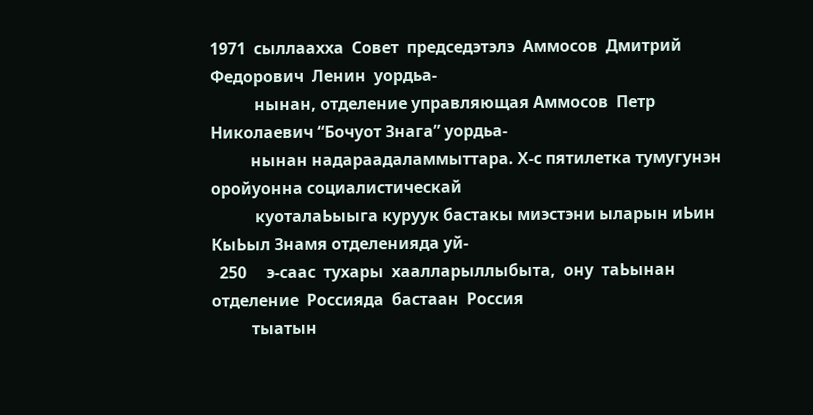1971  сыллаахха  Совет  председэтэлэ  Аммосов  Дмитрий  Федорович  Ленин  уордьа-
           нынан, отделение управляющая Аммосов  Петр Николаевич “Бочуот Знага” уордьа-
          нынан надараадаламмыттара. Х-с пятилетка тумугунэн оройуонна социалистическай
           куоталаЬыыга куруук бастакы миэстэни ыларын иЬин КыЬыл Знамя отделенияда уй-
  250     э-саас  тухары  хаалларыллыбыта,  ону  таЬынан  отделение  Россияда  бастаан  Россия
          тыатын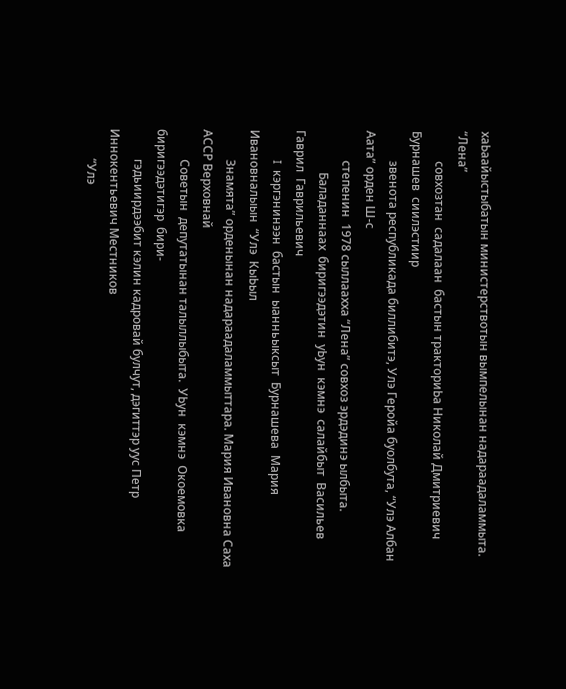хаЬаайыстыбатын министерствотын вымпелынан надараадаламмыта. “Лена”
          совхозтан  садалаан  бастын тракториЬа Николай Дмитриевич  Бурнашев  сиилэстиир
          звенота республикада биллибитэ, Улэ Геройа буолбута, “Улэ Албан Аата” орден Ш-с
          степенин  1978 сыллаахха “Лена” совхоз эрдэдинэ ылбыта.
              Баладаннаах  биригээдэтин  уЬун  кэмнэ  салайбыт  Васильев  Гаврил  Гаврильевич
          I  кэргэнинээн  бастын  ыанньыксыт  Бурнашева  Мария  Ивановналыын  “Улэ  КыЬыл
          Знамята” орденынан надараадаламмыттара. Мария Ивановна Саха АССР Верховнай
          Советын  депутатынан талыллыбыта.  УЬун  кэмнэ  Окоемовка  биригээдэтигэр  бири-
          гэдьиирдээбит кэлин кадровай булчут, дэгиттэр уус Петр Иннокентьевич Местников
          “Улэ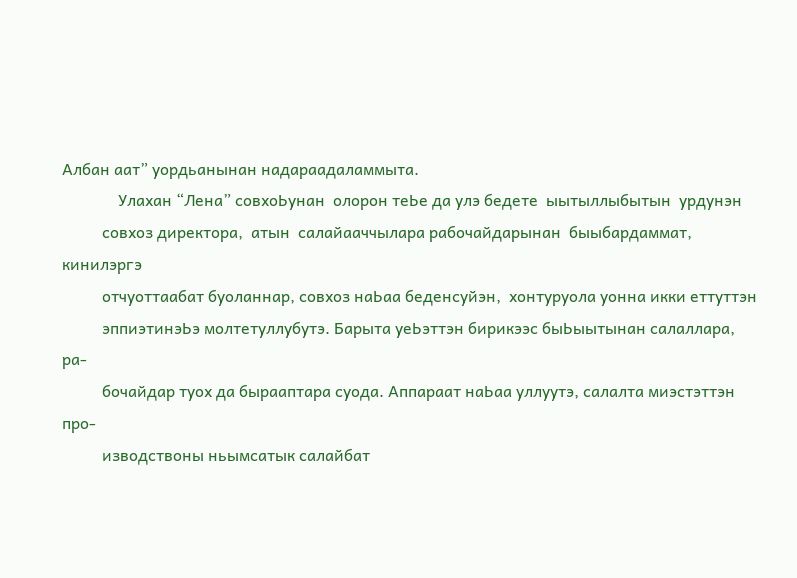Албан аат” уордьанынан надараадаламмыта.
              Улахан “Лена” совхоЬунан  олорон теЬе да улэ бедете  ыытыллыбытын  урдунэн
          совхоз директора,  атын  салайааччылара рабочайдарынан  быыбардаммат,  кинилэргэ
          отчуоттаабат буоланнар, совхоз наЬаа беденсуйэн,  хонтуруола уонна икки еттуттэн
          эппиэтинэЬэ молтетуллубутэ. Барыта уеЬэттэн бирикээс быЬыытынан салаллара, ра-
          бочайдар туох да бырааптара суода. Аппараат наЬаа уллуутэ, салалта миэстэттэн про-
          изводствоны ньымсатык салайбат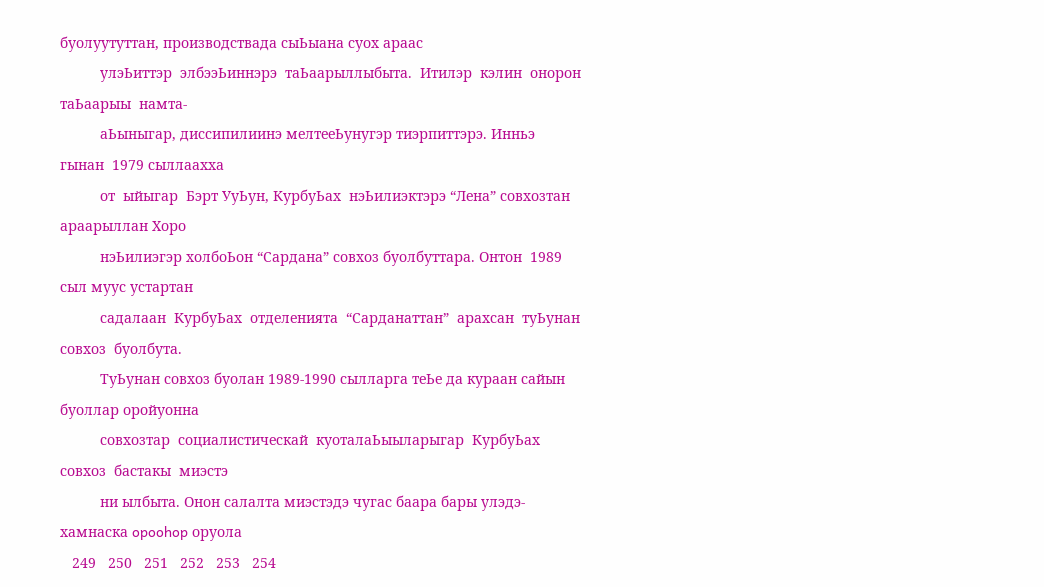буолуутуттан, производствада сыЬыана суох араас
          улэЬиттэр  элбээЬиннэрэ  таЬаарыллыбыта.  Итилэр  кэлин  онорон  таЬаарыы  намта-
          аЬыныгар, диссипилиинэ мелтееЬунугэр тиэрпиттэрэ. Инньэ гынан  1979 сыллаахха
          от  ыйыгар  Бэрт УуЬун, КурбуЬах  нэЬилиэктэрэ “Лена” совхозтан араарыллан Хоро
          нэЬилиэгэр холбоЬон “Сардана” совхоз буолбуттара. Онтон  1989 сыл муус устартан
          садалаан  КурбуЬах  отделенията  “Сарданаттан”  арахсан  туЬунан  совхоз  буолбута.
          ТуЬунан совхоз буолан 1989-1990 сылларга теЬе да кураан сайын буоллар оройуонна
          совхозтар  социалистическай  куоталаЬыыларыгар  КурбуЬах  совхоз  бастакы  миэстэ
          ни ылбыта. Онон салалта миэстэдэ чугас баара бары улэдэ-хамнаска opoohop оруола
   249   250   251   252   253   254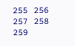255   256   257   258   259